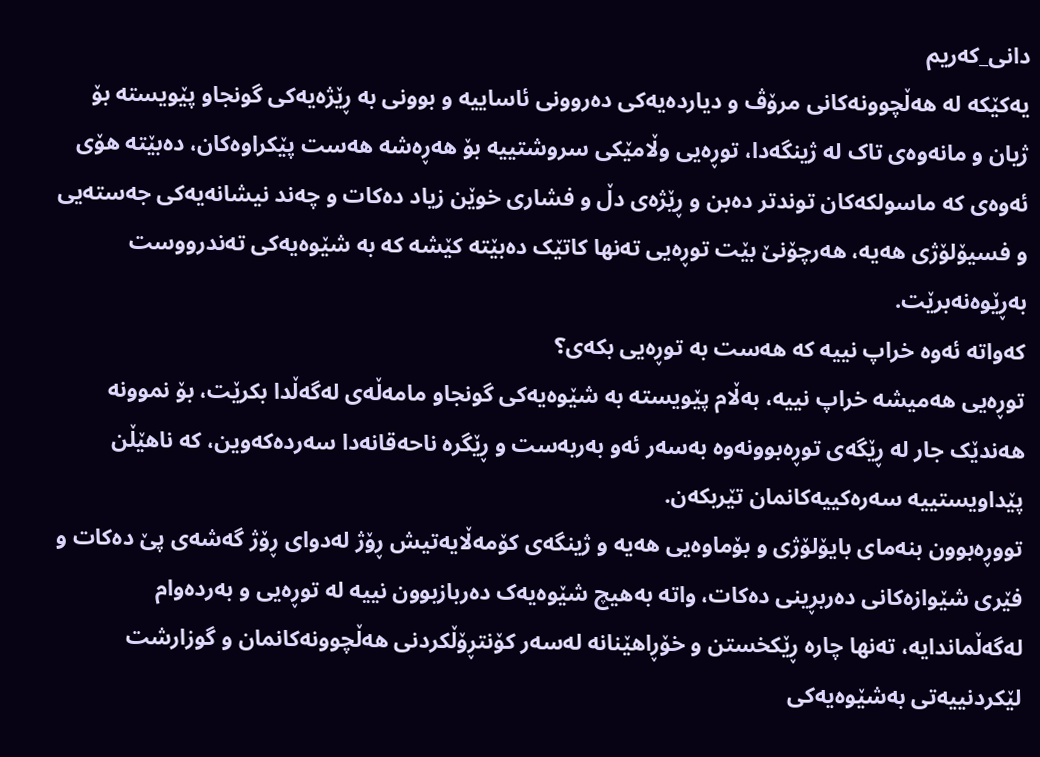دانی_کەریم
یەکێکە لە هەڵچوونەکانی مرۆڤ و دیاردەیەکی دەروونی ئاساییە و بوونی بە ڕێژەیەکی گونجاو پێویستە بۆ ژیان و مانەوەی تاک لە ژینگەدا، توڕەیی وڵامێکی سروشتییە بۆ هەڕەشە هەست پێکراوەکان، دەبێتە هۆی ئەوەی کە ماسولکەکان توندتر دەبن و ڕێژەی دڵ و فشاری خوێن زیاد دەکات و چەند نیشانەیەکی جەستەیی و فسیۆلۆژی هەیە، هەرچۆنێ بێت توڕەیی تەنها کاتێک دەبێتە کێشە کە بە شێوەیەکی تەندرووست بەڕێوەنەبرێت.
کەواتە ئەوە خراپ نییە کە هەست بە توڕەیی بکەی؟
توڕەیی هەمیشە خراپ نییە، بەڵام پێویستە بە شێوەیەکی گونجاو مامەڵەی لەگەڵدا بکرێت، بۆ نموونە هەندێک جار لە ڕێگەی توڕەبوونەوە بەسەر ئەو بەربەست و ڕێگرە ناحەقانەدا سەردەکەوین، کە ناهێڵن پێداویستییە سەرەکییەکانمان تێربکەن.
تووڕەبوون بنەمای بایۆلۆژی و بۆماوەیی هەیە و ژینگەی کۆمەڵایەتیش ڕۆژ لەدوای ڕۆژ گەشەی پێ دەکات و فێری شێوازەکانی دەربڕینی دەکات، واتە بەهیچ شێوەیەک دەربازبوون نییە لە توڕەیی و بەردەوام لەگەڵماندایە، تەنها چارە ڕێکخستن و خۆڕاهێنانە لەسەر کۆنتڕۆڵکردنی هەڵچوونەکانمان و گوزارشت لێکردنییەتی بەشێوەیەکی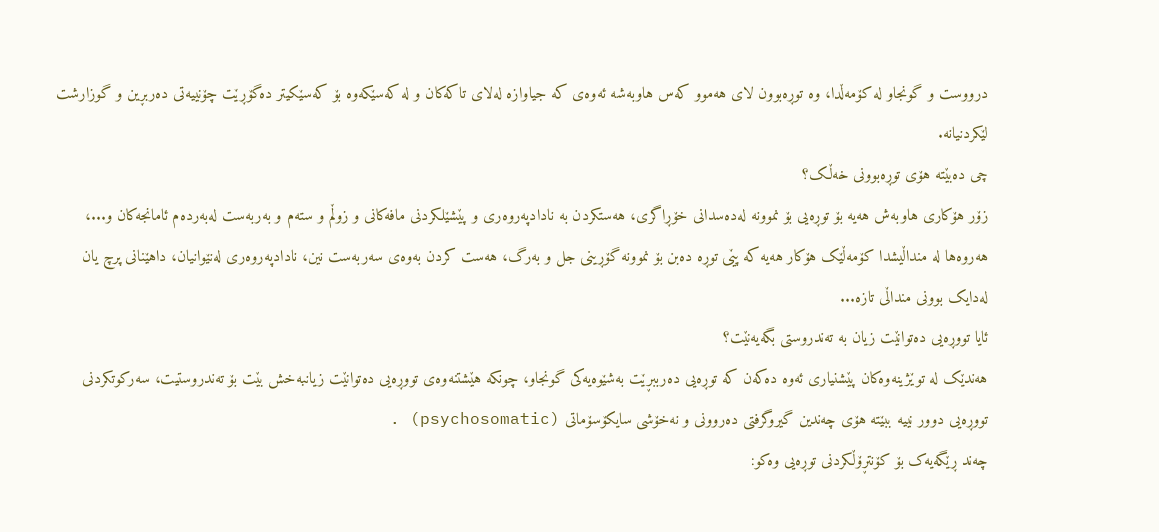درووست و گونجاو لە کۆمەڵدا، وە توڕەبوون لای هەموو کەس هاوبەشە ئەوەی کە جیاوازە لەلای تاکەکان و لە کەسێکەوە بۆ کەسێکیتر دەگۆڕێت چۆنییەتی دەربڕین و گوزارشت لێکردنیانە.
چی دەبێتە هۆی توڕەبوونی خەڵک؟
زۆر هۆکاری هاوبەش هەیە بۆ توڕەیی بۆ نموونە لەدەسدانی خۆڕاگری، هەستکردن بە نادادپەروەری و پێشێلکردنی مافەکانی و زوڵم و ستەم و بەربەست لەبەردەم ئامانجەکان و...، هەروەها لە منداڵیشدا کۆمەڵێک هۆکار هەیە کە پێی توڕە دەبن بۆ نموونە گۆڕینی جل و بەرگ، هەست کردن بەوەی سەربەست نین، نادادپەروەری لەنێوانیان، داهێنانی پرچ یان لەدایک بوونی منداڵی تازە...
ئایا تووڕەیی دەتوانێت زیان بە تەندروستی بگەیەنێت؟
هەندێک لە توێژینەوەکان پێشنیاری ئەوە دەکەن کە توڕەیی دەرببڕێت بەشێوەیەکی گونجاو، چونکە هێشتنەوەی تووڕەیی دەتوانێت زیانبەخش بێت بۆ تەندروستیت، سەرکوتکردنی تووڕەیی دوور نییە ببێتە هۆی چەندین گیروگرفتی دەروونی و نەخۆشی سایکۆسۆماتی (psychosomatic) .
چەند ڕێگەیەک بۆ کۆنتڕۆڵکردنی توڕەیی وەکو: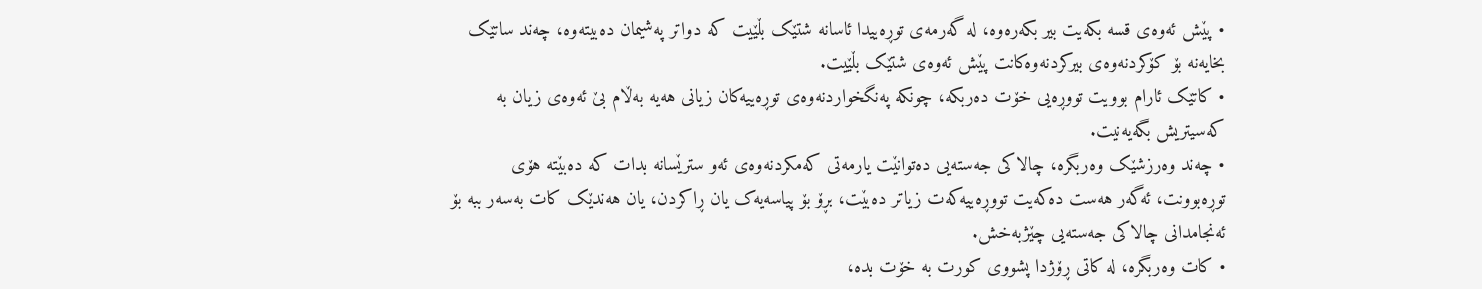• پێش ئەوەی قسە بکەیت بیر بکەرەوە، لە گەرمەی توڕەییدا ئاسانە شتێک بڵێیت کە دواتر پەشیمان دەبیتەوە، چەند ساتێک بخایەنە بۆ کۆکردنەوەی بیرکردنەوەکانت پێش ئەوەی شتێک بڵێیت.
• کاتێک ئارام بوویت تووڕەیی خۆت دەربکە، چونکە پەنگخواردنەوەی توڕەییەکان زیانی هەیە بەڵام بێ ئەوەی زیان بە کەسیتریش بگەیەنیت.
• چەند وەرزشێک وەربگرە، چالاکی جەستەیی دەتوانێت یارمەتی کەمکردنەوەی ئەو سترێسانە بدات کە دەبێتە هۆی توڕەبوونت، ئەگەر هەست دەکەیت تووڕەییەکەت زیاتر دەبێت، بڕۆ بۆ پیاسەیەک یان ڕاکردن، یان هەندێک کات بەسەر ببە بۆ ئەنجامدانی چالاکی جەستەیی چێژبەخش.
• کات وەربگرە، لە کاتی ڕۆژدا پشووی کورت بە خۆت بدە،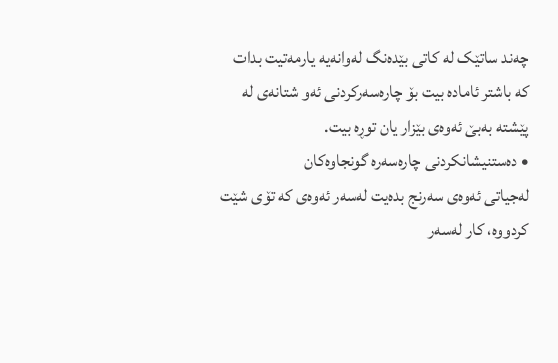چەند ساتێک لە کاتی بێدەنگ لەوانەیە یارمەتیت بدات کە باشتر ئامادە بیت بۆ چارەسەرکردنی ئەو شتانەی لە پێشتە بەبێ ئەوەی بێزار یان توڕە بیت.
• دەستنیشانکردنی چارەسەرە گونجاوەکان
لەجیاتی ئەوەی سەرنج بدەیت لەسەر ئەوەی کە تۆی شێت کردووە، کار لەسەر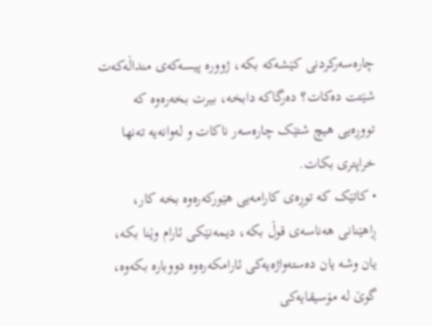چارەسەرکردنی کێشەکە بکە، ژوورە پیسەکەی منداڵەکەت شێتت دەکات؟ دەرگاکه دابخه، بیرت بخەرەوە کە تووڕەیی هیچ شتێک چارەسەر ناکات و لەوانەیە تەنها خراپتری بکات.
• کاتێک کە توڕەی کارامەیی هێورکەرەوە بخە کار، ڕاهێنانی هەناسەی قوڵ بکە، دیمەنێکی ئارام وێنا بکە، یان وشە یان دەستەواژەیەکی ئارامکەرەوە دووبارە بکەوە، گوێ لە مۆسیقایەکی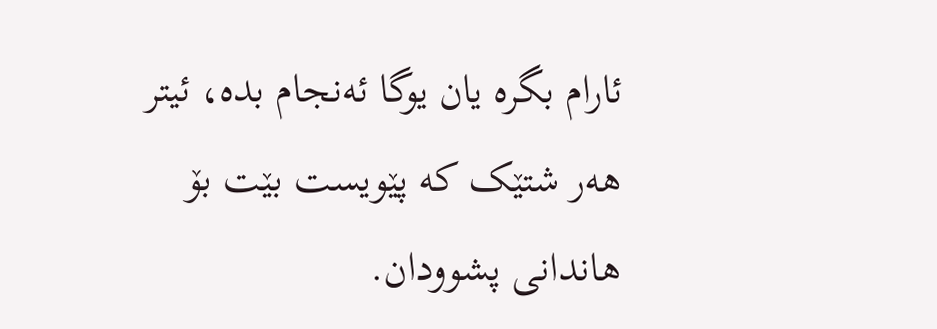ئارام بگرە یان یوگا ئەنجام بدە، ئیتر هەر شتێک کە پێویست بێت بۆ هاندانی پشوودان.